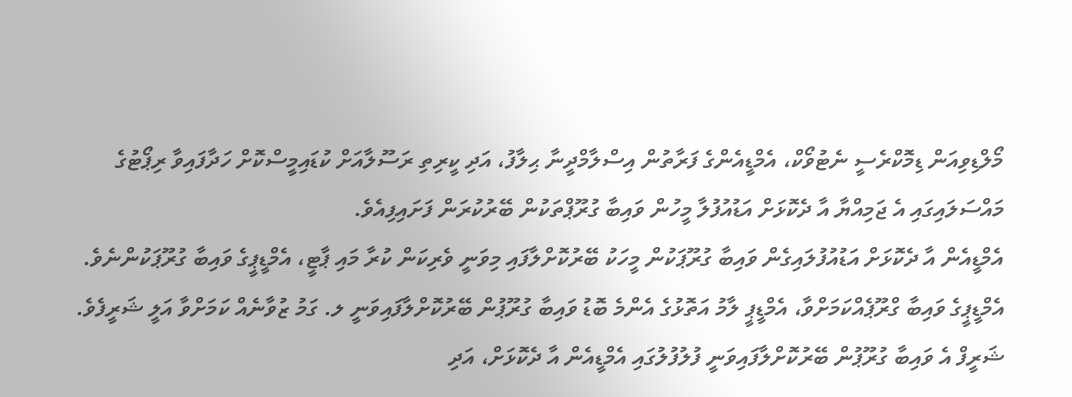މޯލްޑިވިއަން ޑިމޮކްރެސީ ނެޓުވޯކް، އެމްޑީއެންގެ ފަރާތުން އިސްލާމްދީނާ ޙިލާފު، އަދި ކީރިތި ރަސޫލާއަށް ކުޑައިމީސްކޮށް ހަދާފައިވާ ރިޕޯޓުގެ މައްސަލައިގައި އެ ޖަމިއްޔާ އާ ދެކޮޅަށް އަޑުއުފުލާ މީހުން ވައިބާ ގުރޫޕްތަކުން ބޭރުކުރަން ފަށައިފިއެވެ.
އެމްޑީއެން އާ ދެކޮޅަށް އަޑުއުފުލައިގެން ވައިބާ ގުރޫޕަކުން މީހަކު ބޭރުކޮށްލާފައި މިވަނީ ވެރިކަން ކުރާ މައި ޕާޓީ، އެމްޑީޕީގެ ވައިބާ ގުރޫޕަކުންނެވެ.
އެމްޑީޕީގެ ވައިބާ ގްރޫޕެއްކަމަށްވާ، އެމްޑީޕީ ލާމު އަތޮޅުގެ އެންމެ ބޮޑު ވައިބާ ގުރޫޕުން ބޭރުކޮށްލާފައިވަނީ ލ. ގަމު ޒުވާނެއް ކަމަށްވާ އަލީ ޝަރީފެވެ.
ޝަރީފް އެ ވައިބާ ގުރޫޕުން ބޭރުކޮށްލާފައިވަނީ ފުލުފުލުގައި އެމްޑީއެން އާ ދެކޮޅަށް، އަދި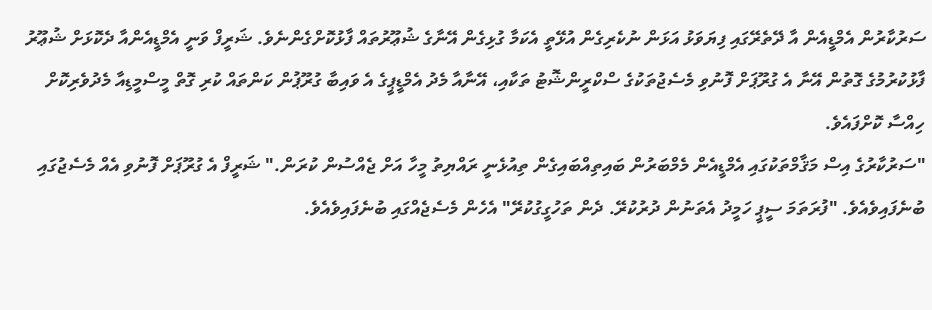ސަރުކާރުން އެމްޑީއެން އާ ދޭތެރޭގައި ފިޔަވަޅު އަޅަން ނުކެރިގެން އުޅޭތީ އެކަމާ ގުޅިގެން އޭނާގެ ޝުޢޫރުތައް ފާޅުކޮށްގެންނެވެ. ޝަރީފް ވަނީ އެމްޑީއެންއާ ދެކޮޅަށް ޝުޢޫރު ފާޅުކުރުމުގެ ގޮތުން އޭނާ އެ ގުރޫޕަށް ފޮނުވި މެސެޖުތަކުގެ ސްކްރީންޝޮޓު ތަކާއި، އޭނާއާ މެދު އެމްޑީޕީގެ އެ ވައިބާ ގުރޫޕުން ކަންތައް ކުރި ގޮތް މީސްމީޑިއާ މެދުވެރިކޮށް ހިއްސާ ކޮށްފައެވެ.
"ސަރުކާރުގެ އިސް މަޤާމްތަކުގައި އެމްޑީއެން މެމްބަރުން ބައިތިއްބައިގެން ތިއުޅެނީ ރައްޔިތު މީހާ އަށް ޖެއްސުން ކުރަން." ޝަރީފް އެ ގުރޫޕަށް ފޮނުވި އެއް މެސެޖުގައި ބުނެފައިވެއެވެ. "ފުރަތަމަ ސީޕީ ހަމީދު އެތަނުން ދުރުކުރޭ. ދެން ތަހުގީގުކުރޭ" އެހެން މެސެޖެއްގައި ބުނެފައިވެއެވެ.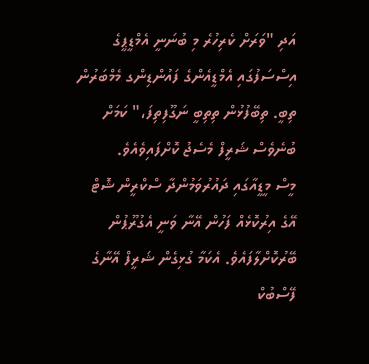އަދި "ވަރަށް ކެރިހުރެ މި ބުނަނީ އެމްޑީޕީގެ އިސްސަފުގައި އެމްޑީއެންގެ ފައުންޑިންގ މެމްބަރުން ތިބީ. ތިބޭފުޅުން ތިތިބީ ނަގޫފިތިފަ،" ކަމަށް ބުނެވެސް ޝަރީފް މެސެޖު ކޮށްފައިވެއެވެ.
މީސް މީޑީއާގައި ދައުރުވަމުންދާ ސްކްރީން ޝޮޓް
އޭގެ އިރުކޮޅެއް ފަހުން އޭނާ ވަނީ އެގުރޫޕުން ބޭރުކޮށްލާފައެވެ. އެކަމާ ގުޅިގެން ޝަރީފް އޭނާގެ ފޭސްބުކް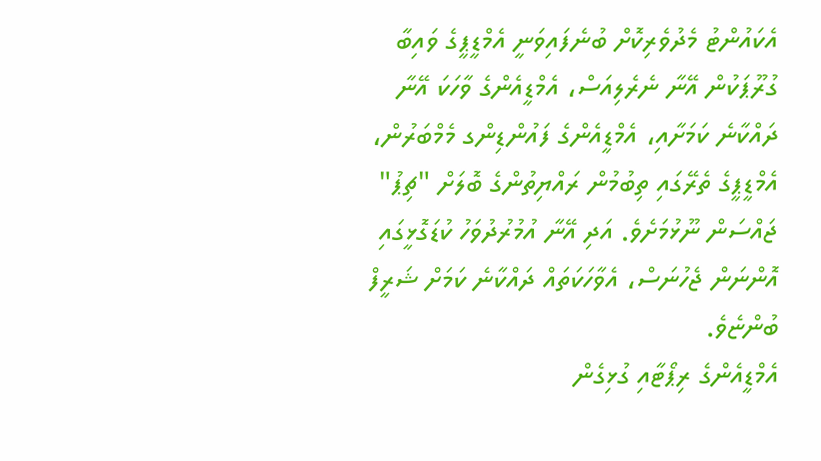އެކައުންޓު މެދުވެރިކޮށް ބުނެފައިވަނީ އެމްޑީޕީގެ ވައިބާ ގުރޫޕަކުން އޭނާ ނެރެލިއަސް، އެމްޑީއެންގެ ވާހަކަ އޭނާ ދައްކާނެ ކަމަށާއި، އެމްޑީއެންގެ ފައުންޑިންގ މެމްބަރުން، އެމްޑީޕީގެ ތެރޭގައި ތިބުމުން ރައްޔިތުންގެ ބޮލަށް "ޗިޕު" ޖައްސަން ނޫޅުމަށެވެ. އަދި އޭނާ އުމުރުދުވަހު ކުޑަގޮޅީގައި އޮންނަން ޖެހުނަސް، އެވާހަކަތައް ދައްކާނެ ކަމަށް ޝަރީފް ބުންޏެވެ.
އެމްޑީއެންގެ ރިޕޯޓާއި ގުޅިގެން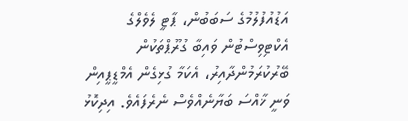އަޑުއުފުލުމުގެ ސަބަބުން، ޕާޓީ ލެވެލްގެ އެކްޓިވިސްޓުން ވައިބާ ގުރޫޕްތަކުން ބޭރުކުރަމުންދާއިރު، އެކަމާ ގުޅިގެން އެމްޑީޕީއިން ވަނީ ޚާއްސަ ބަޔާނެއްވެސް ނެރެފައެވެ. އިދިކޮޅު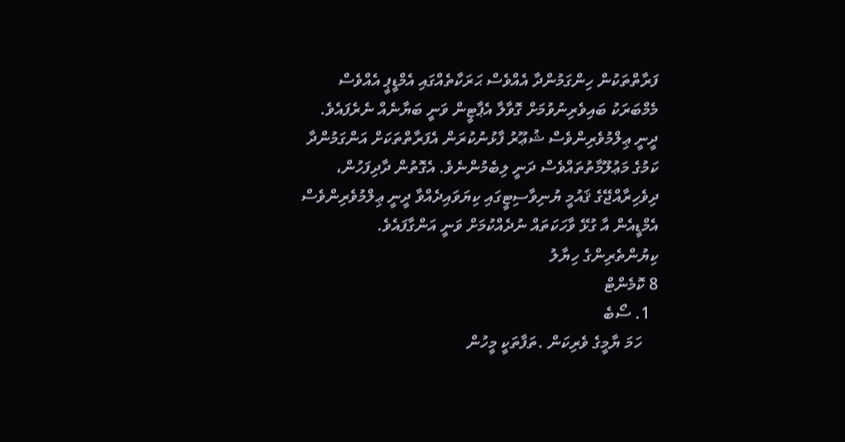ފަރާތްތަކުން ހިންގަމުންދާ އެއްވެސް ޙަރަކާތެއްގައި އެމްޑީޕީ އެއްވެސް މެމްބަރަކު ބައިވެރިނުވުމަށް ގޮވާލާ އެޕާޓީން ވަނީ ބަޔާނެއް ނެރެފައެވެ. ދީނީ ޢިލްމުވެރިންވެސް ޝުޢޫރު ފާޅުނުކުރަން އެފަރާތްތަކަށް އަންގަމުންދާ ކަމުގެ މަޢުލޫމާތުތައްވެސް ދަނީ ލިބެމުންނެވެ. އެގޮތުން ދާދިފަހުން، ދިވެހިރާއްޖޭގެ ޤައުމީ ޔުނިވާސިޓީގައި ކިޔަވައިދެއްވާ ދީނީ ޢިލްމުވެރިންވެސް އެމްޑީއެން އާ ގުޅޭ ވާހަކަތައް ނުދެއްކުމަށް ވަނީ އަންގާފައެވެ.
ކިޔުންތެރިންގެ ހިޔާލު
8 ކޮމެންޓް
  1. ސޯބެ
    ހަމަ ޔާމީގެ ވެރިކަން .ތަފާތަކީ މީހުން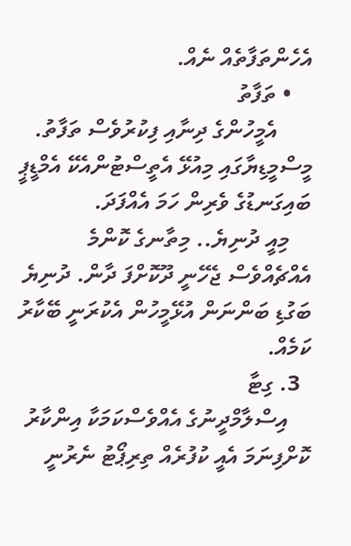އެހެންތަފާތެއް ނެއް.
    • ތަފާތު
      އެމީހުންގެ ދިނާއި ފިކުރުވެސް ތަފާތު. މީސްމީޑިޔާގައި މިއުޅޭ އެތީސްޓުންއެކޭ އެމްޑީޕީ ބައިގަނޑުގެ ވެރިން ހަމަ އެއްފަދަ.
    މިއީ ދުނިޔެ.. މިތާނގެ ކޮންމެ އެއްޗެއްވެސް ޖެހޭނީ ދޫކޮށްފަ ދާން. ދުނިޔެ ބަގުޑި ބަންނަން އުޅޭމީހުން އެކުރަނީ ބޭކާރު ކަމެއް.
  3. ގިޓާ
    އިސްލާމްދީނުގެ އެއްވެސްކަމަކާ އިންކާރު ކޮށްފިނަމަ އެއީ ކުފުރެއް ތިރިޕޯޓު ނެރުނީ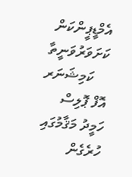އެމްޑީޕީންކަން ކަށަވަރުވަނީތާ
    ކަމިޝަނަރ އޮފް ޕޮލިސް ހަމީދު މަޤާމުގައި ހުރެގެން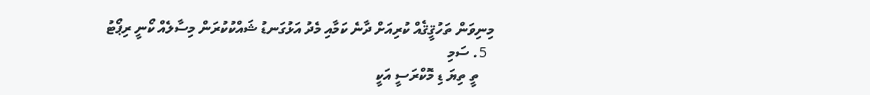މިނިވަން ތަހުޤީޤެއް ކުރިއަށް ދާނެ ކަމާއި މެދު އަޅުގަނޑު ޝައްކުކުރަން މިސާލެއް ކޯނީ ރިޕޯޓު
  5. ސަމި
    ތީ ތިޔަ ޑި މޮކްރަސީ އަކީ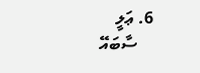6. ޢަލީ
    ސާބައޭ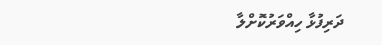ދަރިފުޅާ ހިއްވަރުކޮށްލާ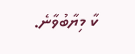ކާ މިޔާބުވާނެ.